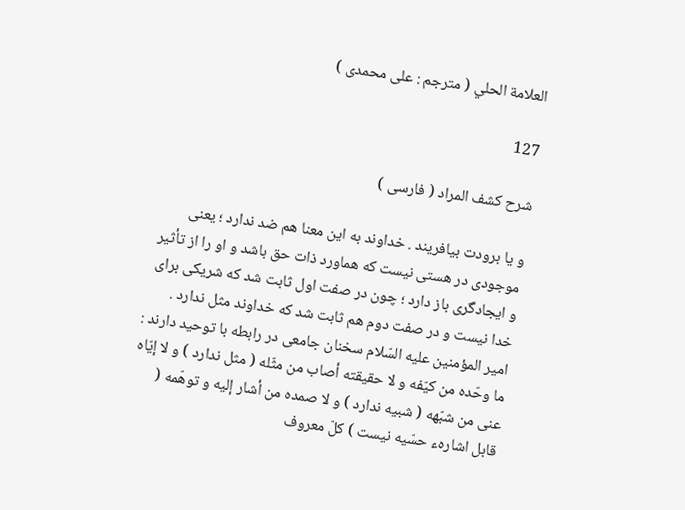العلامة الحلي ( مترجم : على محمدى )

127

شرح كشف المراد ( فارسى )

و يا برودت بيافريند . خداوند به اين معنا هم ضد ندارد ؛ يعنى موجودى در هستى نيست كه هماورد ذات حق باشد و او را از تأثير و ايجادگرى باز دارد ؛ چون در صفت اول ثابت شد كه شريكى براى خدا نيست و در صفت دوم هم ثابت شد كه خداوند مثل ندارد . امير المؤمنين عليه السّلام سخنان جامعى در رابطه با توحيد دارند : ما وحّده من كيّفه و لا حقيقته أصاب من مثّله ( مثل ندارد ) و لا إيّاه عنى من شبّهه ( شبيه ندارد ) و لا صمده من أشار إليه و توهّمه ( قابل اشارهء حسّيه نيست ) كلّ معروف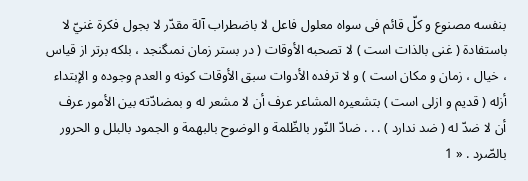بنفسه مصنوع و كلّ قائم فى سواه معلول فاعل لا باضطراب آلة مقدّر لا بجول فكرة غنيّ لا باستفادة ( غنى بالذات است ) لا تصحبه الأوقات ( در بستر زمان نمىگنجد ، بلكه برتر از قياس ، خيال ، زمان و مكان است ) و لا ترفده الأدوات سبق الأوقات كونه و العدم وجوده و الإبتداء أزله ( قديم و ازلى است ) بتشعيره المشاعر عرف أن لا مشعر له و بمضادّته بين الأمور عرف أن لا ضدّ له ( ضد ندارد ) . . . ضادّ النّور بالظّلمة و الوضوح بالبهمة و الجمود بالبلل و الحرور بالصّرد . « 1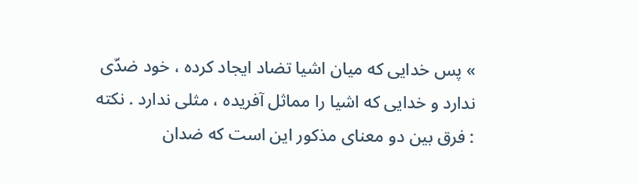» پس خدايى كه ميان اشيا تضاد ايجاد كرده ، خود ضدّى ندارد و خدايى كه اشيا را مماثل آفريده ، مثلى ندارد . نكته : فرق بين دو معناى مذكور اين است كه ضدان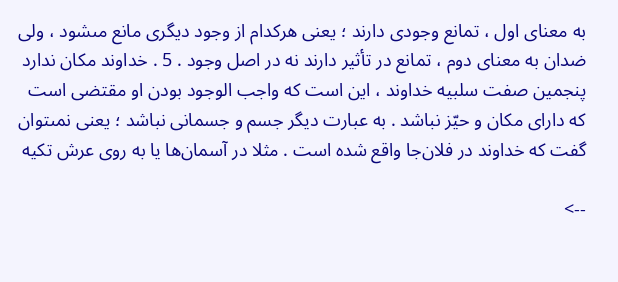به معناى اول ، تمانع وجودى دارند ؛ يعنى هركدام از وجود ديگرى مانع مىشود ، ولى ضدان به معناى دوم ، تمانع در تأثير دارند نه در اصل وجود . 5 . خداوند مكان ندارد پنجمين صفت سلبيه خداوند ، اين است كه واجب الوجود بودن او مقتضى است كه داراى مكان و حيّز نباشد . به عبارت ديگر جسم و جسمانى نباشد ؛ يعنى نمىتوان گفت كه خداوند در فلان‌جا واقع شده است . مثلا در آسمان‌ها يا به روى عرش تكيه

-->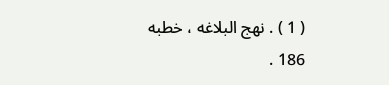( 1 ) . نهج البلاغه ، خطبه 186 .